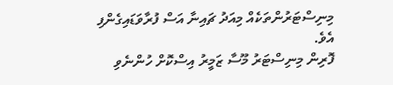މިނިސްޓަރުންތަކެއް މިއަދު ޗައިނާ އަސް ފުރާވަޑައިގެންފި އެވެ.
ފޮރިން މިނިސްޓަރު މޫސާ ޒަމީރު އިސްކޮށް ހުންނެވި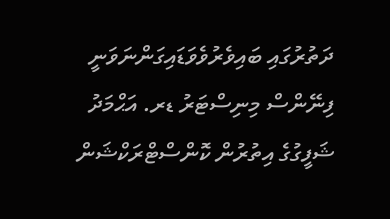ދަތުރުގައި ބައިވެރުވެވަޑައިގަންނަވަނީ ފިނޭންސް މިނިސްޓަރު ޑރ. އަޙްމަދު ޝަފީގުގެ އިތުރުން ކޮންސްޓްރަކްޝަން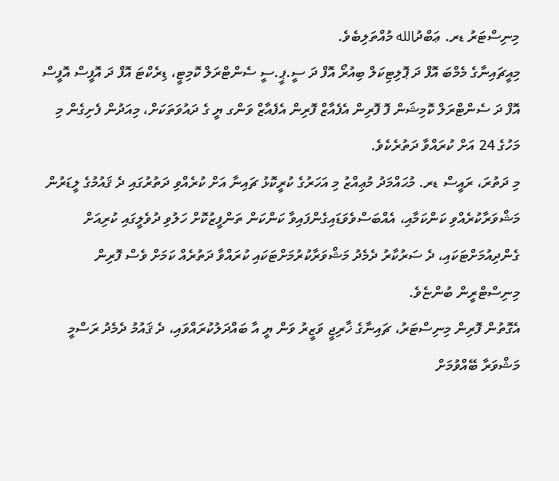މިނިސްޓަރު ޑރ. ޢަބްދުالله މުއްތަލިބެވެ.
މިއީޗައިނާގެ މެމްބަ އޮފް ދަ ޕޮލިޓިކަލް ބިއުރޯ އޮފް ދަ ސީ.ޕީ.ސީ ސެންޓްރަލް ކޮމިޓީ، ޑިރެކްޓަ އޮފް ދަ އޮފީސް އޮފީސް އޮފް ދަ ސެންޓްރަލް ކޮމިޝަން ފޮ ފޮރިން އެފެއާޒް ފޮރިން އެފެއާޒް ވަންގ ޔީ ގެ ދައުވަތަކަށް، މިއަދުން ފެށިގެން މި މަހުގެ 24 އަށް ކުރައްވާ ދަތުރެކެވެ.
މި ދަތުރަ، ރައީސް ޑރ. މުޙައްމަދު މުޢިއްޒު މި އަހަރުގެ ކުރީކޮޅު ޗައިނާ އަށް ކުރެއްވި ދަތުރުގައި ދެ ޤައުމުގެ ލީޑަރުން މަޝްވަރާކުރެއްވި ކަންކަމާއި، އެއްބަސްވެވަޑައިގެންފައިވާ ކަންކަން ތަންފީޒުކޮށް ހަލުވި ދުވެލީގައި ކުރިއަށް ގެންދިއުމަށްޓަކައި، ދެ ސަރުކާރު ދެމެދު މަޝްވަރާކުރުމަށްޓަކައި ކުރައްވާ ދަތުރެއް ކަމަށް ވެސް ފޮރިން މިނިސްޓްރީން ބުންޏެވެ.
އެގޮތުން ފޮރިން މިނިސްޓަރު، ޗައިނާގެ ޚާރިޖީ ވަޒީރު ވަން ޔީ އާ ބައްދަލުކުރައްވައި، ދެ ޤައުމު ދެމެދު ރަސްމީ މަޝްވަރާ ބޭއްވުމަށް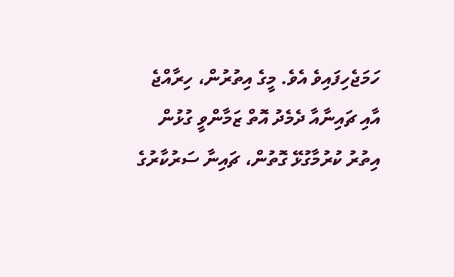ހަމަޖެހިފައިވެ އެވެ. މީގެ އިތުރުން، ހިރާއްޖެ އާއި ޗައިނާއާ ދެމެދު އޮތް ޒަމާންވީ ގުޅުން އިތުރު ކުރުމާގުޅޭ ގޮތުން، ޗައިނާ ސަރުކާރުގެ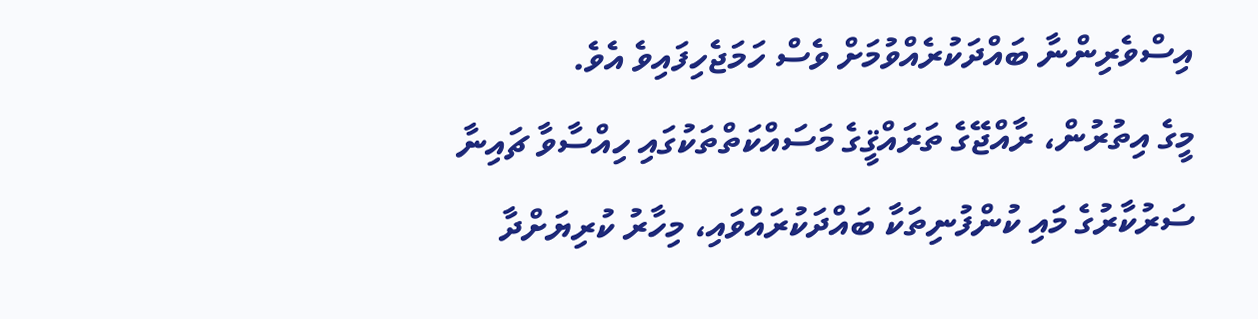އިސްވެރިންނާ ބައްދަކުރެއްވުމަށް ވެސް ހަމަޖެހިފައިވެ އެވެ.
މީގެ އިތުރުން، ރާއްޖޭގެ ތަރައްޤީގެ މަސައްކަތްތަކުގައި ހިއްސާވާ ޗައިނާ ސަރުކާރުގެ މައި ކުންފުނިތަކާ ބައްދަކުރައްވައި، މިހާރު ކުރިޔަށްދާ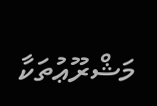މަޝްރޫޢުތަކާ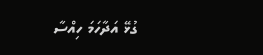ގުޅޭ އަދާހަމަ ހިއްސާ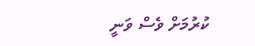ކުރުމަށް ވެސް ވަނީ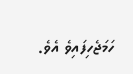ހަމަޖެހިފައިވެ އެވެ.